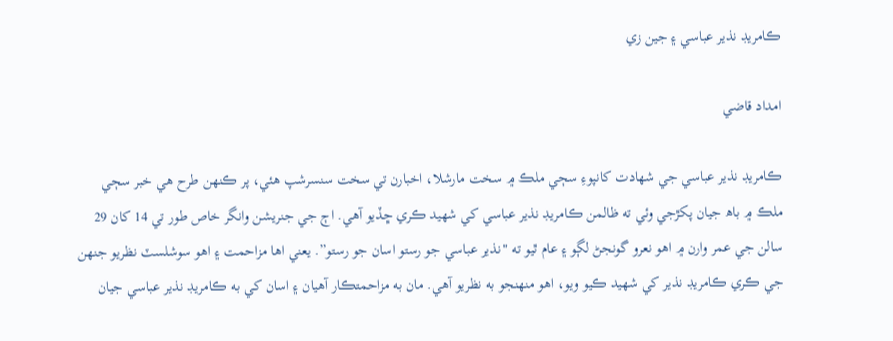ڪامريڊ نذير عباسي ۽ جين زي

امداد قاضي

ڪامريڊ نذير عباسي جي شھادت کانپوءِ سڄي ملڪ ۾ سخت مارشلا، اخبارن تي سخت سنسرشپ ھئي، پر ڪنھن طرح ھي خبر سڄي ملڪ ۾ باھ جيان پکڙجي وئي ته ظالمن ڪامريڊ نذير عباسي کي شھيد ڪري ڇڏيو آھي. اڄ جي جنريشن وانگر خاص طور تي 14 کان 29 سالن جي عمر وارن ۾ اھو نعرو گونجڻ لڳو ۽ عام ٿيو ته "نذير عباسي جو رستو اسان جو رستو”. يعني اھا مزاحمت ۽ اھو سوشلسٽ نظريو جنھن جي ڪري ڪامريڊ نذير کي شھيد ڪيو ويو، اھو منھنجو به نظريو آھي. مان به مزاحمتڪار آھيان ۽ اسان کي به ڪامريڊ نذير عباسي جيان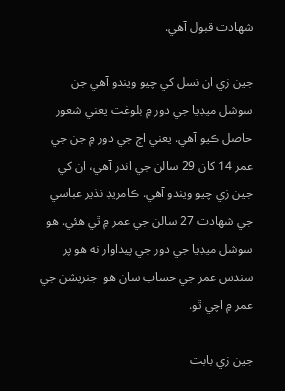شھادت قبول آھي.

جين زي ان نسل کي چيو ويندو آھي جن سوشل ميڊيا جي دور ۾ بلوغت يعني شعور حاصل ڪيو آھي. يعني اڄ جي دور ۾ جن جي عمر 14 کان 29 سالن جي اندر آھي، ان کي جين زي چيو ويندو آھي. ڪامريڊ نذير عباسي جي شھادت 27 سالن جي عمر ۾ ٿي ھئي. ھو سوشل ميڊيا جي دور جي پيداوار نه ھو پر سندس عمر جي حساب سان هو  جنريشن جي عمر ۾ اچي ٿو.

جين زي بابت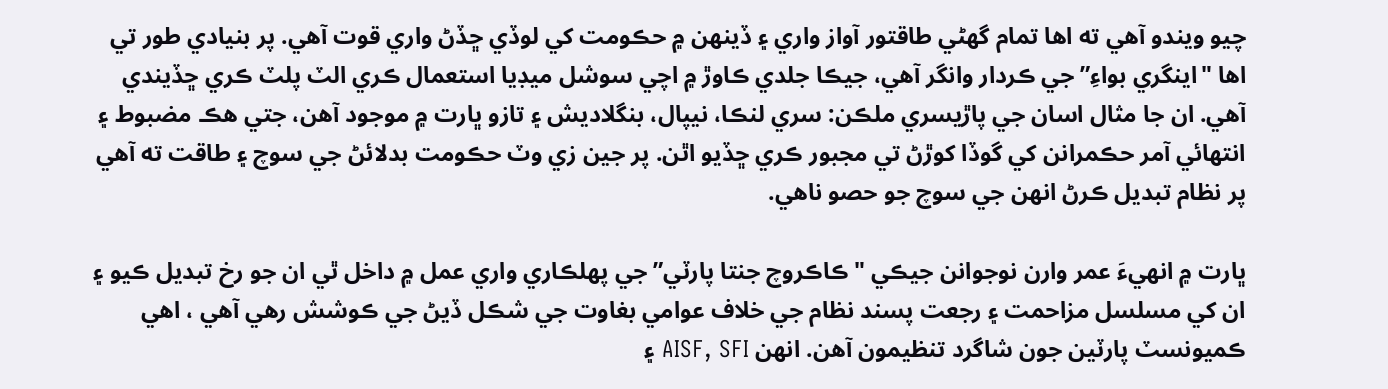چيو ويندو آھي ته اھا تمام گھڻي طاقتور آواز واري ۽ ڏينھن ۾ حڪومت کي لوڏي ڇڏڻ واري قوت آھي. پر بنيادي طور تي اھا "اينگري بواءِ” جي ڪردار وانگر آھي، جيڪا جلدي ڪاوڙ ۾ اچي سوشل ميڊيا استعمال ڪري الٽ پلٽ ڪري ڇڏيندي آھي. ان جا مثال اسان جي پاڙيسري ملڪن: سري لنڪا، نيپال، بنگلاديش ۽ تازو ڀارت ۾ موجود آھن، جتي ھڪ مضبوط ۽ انتهائي آمر حڪمرانن کي گوڏا کوڙڻ تي مجبور ڪري ڇڏيو اٿن. پر جين زي وٽ حڪومت بدلائڻ جي سوچ ۽ طاقت ته آھي پر نظام تبديل ڪرڻ انھن جي سوچ جو حصو ناھي.

ڀارت ۾ انھيءَ عمر وارن نوجوانن جيڪي "ڪاڪروچ جنتا پارٽي” جي پھلڪاري واري عمل ۾ داخل ٿي ان جو رخ تبديل ڪيو ۽ ان کي مسلسل مزاحمت ۽ رجعت پسند نظام جي خلاف عوامي بغاوت جي شڪل ڏيڻ جي ڪوشش رھي آھي ، اھي ڪميونسٽ پارٽين جون شاگرد تنظيمون آھن. انھن AISF, SFI ۽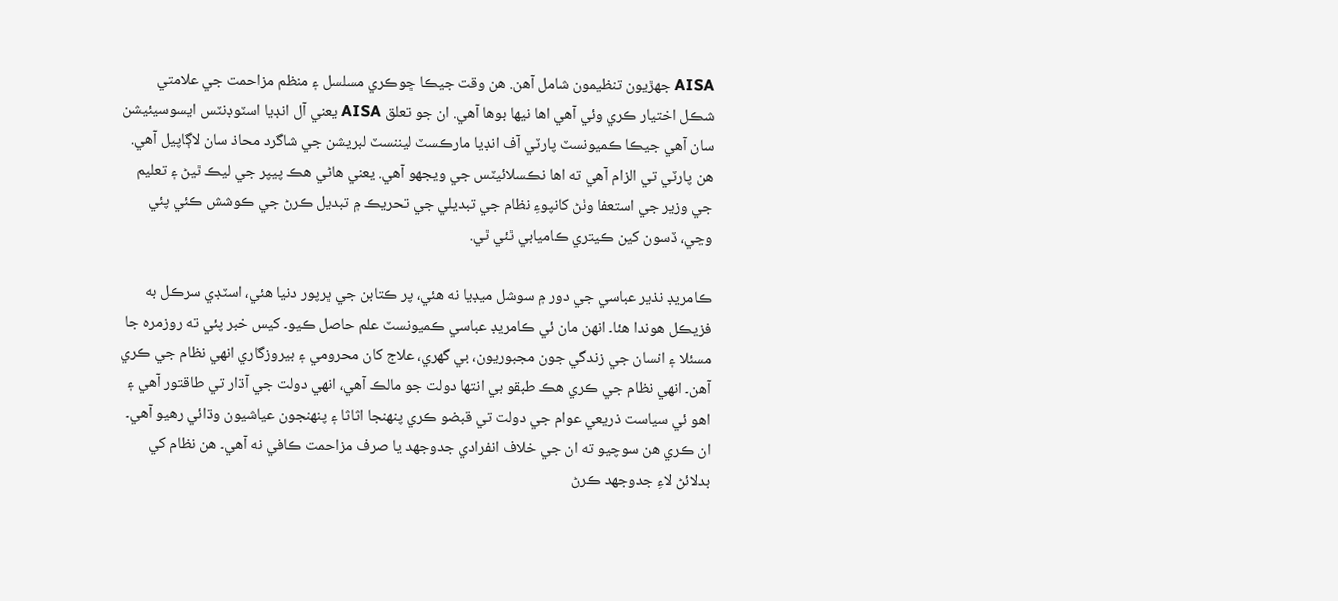AISA جھڙيون تنظيمون شامل آھن. ھن وقت جيڪا ڇوڪري مسلسل ۽ منظم مزاحمت جي علامتي شڪل اختيار ڪري وئي آھي اھا نيھا بوھا آھي. ان جو تعلق AISA يعني آل انڊيا اسٽوڊنٽس ايسوسيئيشن سان آھي جيڪا ڪميونسٽ پارٽي آف انڊيا مارڪسٽ ليننسٽ لبريشن جي شاگرد محاذ سان لاڳاپيل آھي. ھن پارٽي تي الزام آھي ته اھا نڪسلائيٽس جي ويجھو آھي. يعني ھاڻي هڪ پيپر جي ليڪ ٿيڻ ۽ تعليم جي وزير جي استعفا وٺڻ کانپوءِ نظام جي تبديلي جي تحريڪ ۾ تبديل ڪرڻ جي ڪوشش ڪئي پئي وڃي، ڏسون کين ڪيتري ڪاميابي ٿئي ٿي.

ڪامريڊ نذير عباسي جي دور ۾ سوشل ميڊيا نه ھئي، پر ڪتابن جي ڀرپور دنيا ھئي، اسٽڊي سرڪل به فزيڪل ھوندا ھئا۔ انھن مان ئي ڪامريڊ عباسي ڪميونسٽ علم حاصل ڪيو۔ کيس خبر پئي ته روزمره جا مسئلا ۽ انسان جي زندگي جون مجبوريون، بي گھري، علاج کان محرومي ۽ بيروزگاري انھي نظام جي ڪري آھن۔ انھي نظام جي ڪري ھڪ طبقو بي انتھا دولت جو مالڪ آھي، انھي دولت جي آڌار تي طاقتور آھي ۽ اھو ئي سياست ذريعي عوام جي دولت تي قبضو ڪري پنھنجا اثاثا ۽ پنھنجون عياشيون وڌائي رھيو آھي۔ ان ڪري ھن سوچيو ته ان جي خلاف انفرادي جدوجهد يا صرف مزاحمت ڪافي نه آھي۔ ھن نظام کي بدلائڻ لاءِ جدوجهد ڪرڻ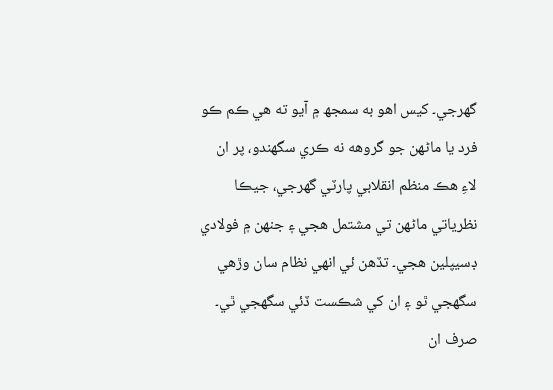گھرجي۔ کيس اھو به سمجھ ۾ آيو ته ھي ڪم ڪو فرد يا ماڻھن جو گروهه نه ڪري سگھندو، پر ان لاءِ ھڪ منظم انقلابي پارٽي گھرجي، جيڪا نظرياتي ماڻھن تي مشتمل ھجي ۽ جنھن ۾ فولادي ڊسيپلين ھجي۔ تڏھن ئي انھي نظام سان وڙھي سگھجي ٿو ۽ ان کي شڪست ڏئي سگھجي ٿي۔ صرف ان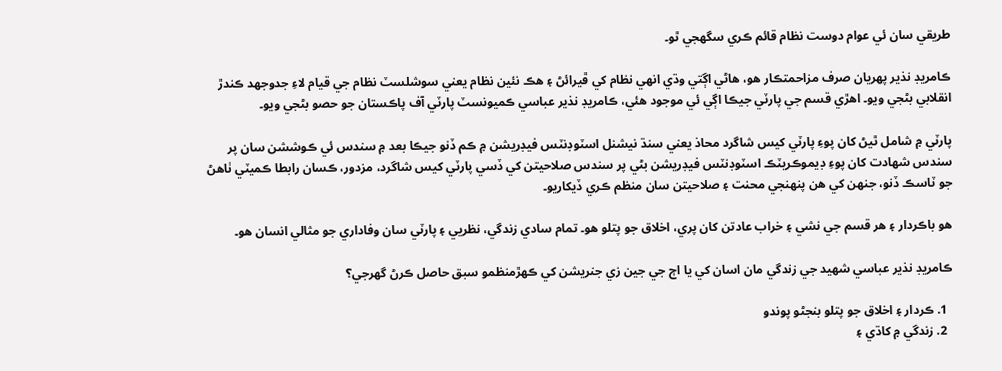طريقي سان ئي عوام دوست نظام قائم ڪري سگھجي ٿو۔

ڪامريڊ نذير پھريان صرف مزاحمتڪار ھو، ھاڻي اڳتي وڌي انھي نظام کي ڦيرائڻ ۽ ھڪ نئين نظام يعني سوشلسٽ نظام جي قيام لاءِ جدوجهد ڪندڙ انقلابي بڻجي ويو۔ اھڙي قسم جي پارٽي جيڪا اڳي ئي موجود ھئي، ڪامريڊ نذير عباسي ڪميونسٽ پارٽي آف پاڪستان جو حصو بڻجي ويو۔

پارٽي ۾ شامل ٿيڻ کان پوءِ پارٽي کيس شاگرد محاذ يعني سنڌ نيشنل اسٽوڊنٽس فيڊريشن ۾ ڪم ڏنو جيڪا بعد ۾ سندس ئي ڪوششن سان پر سندس شھادت کان پوءِ ڊيموڪريٽڪ اسٽوڊنٽس فيڊريشن بڻي پر سندس صلاحيتن کي ڏسي پارٽي کيس شاگرد، مزدور، ڪسان رابطا ڪميٽي ٺاھڻ جو ٽاسڪ ڏنو، جنھن کي ھن پنھنجي محنت ۽ صلاحيتن سان منظم ڪري ڏيکاريو۔

ھو باڪردار ۽ هر قسم جي نشي ۽ خراب عادتن کان پري، اخلاق جو پتلو ھو۔ تمام سادي زندگي، نظريي ۽ پارٽي سان وفاداري جو مثالي انسان ھو۔

ڪامريڊ نذير عباسي شھيد جي زندگي مان اسان کي يا اڄ جي جين زي جنريشن کي ڪهڙمنظمو سبق حاصل ڪرڻ گھرجي؟

  1. ڪردار ۽ اخلاق جو پتلو بنجڻو پوندو
  2. زندگي ۾ کاڌي ۽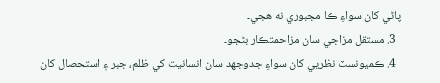پاڻي کان سواءِ ڪا مجبوري نه ھجي۔
  3. مستقل مزاجي سان مزاحمتڪار بڻجو۔
  4. ڪميونسٽ نظريي کان سواءِ جدوجهد سان انسانيت کي ظلم، جبر ۽ استحصال کان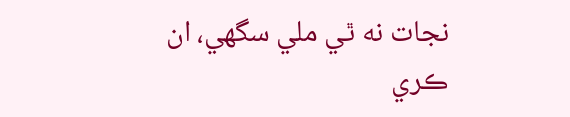نجات نه ٿي ملي سگھي، ان ڪري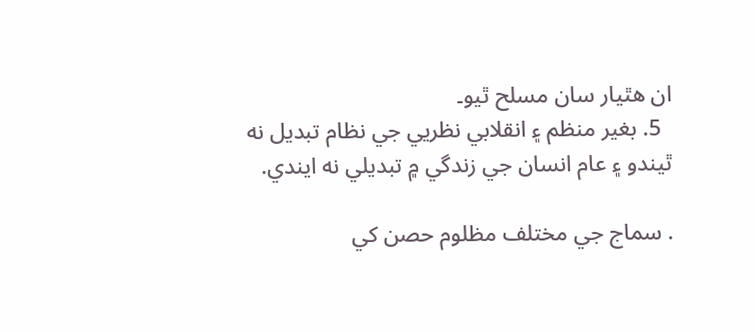ان ھٿيار سان مسلح ٿيو۔
  5. بغير منظم ۽ انقلابي نظريي جي نظام تبديل نه ٿيندو ۽ عام انسان جي زندگي ۾ تبديلي نه ايندي.

. سماج جي مختلف مظلوم حصن کي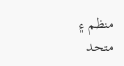منظم ۽ متحد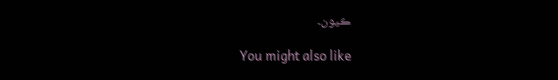ڪيون۔

You might also like